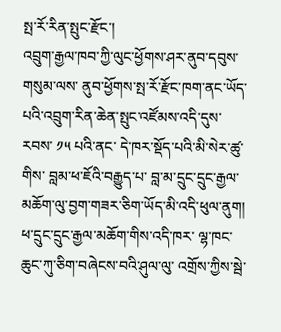སྤ་རོ་རིན་སྤུང་རྫོང་།
འབྲུག་རྒྱལ་ཁབ་ཀྱི་ལུང་ཕྱོགས་ཤར་ནུབ་དབུས་གསུམ་ལས་ ནུབ་ཕྱོགས་སྤ་རོ་རྫོང་ཁག་ནང་ཡོད་པའི་འབྲུག་རིན་ཆེན་སྤུང་འཛོམས་འདི་དུས་རབས་ ༡༥ པའི་ནང་ དེ་ཁར་སྡོད་པའི་མི་སེར་ཚུ་གིས་ བླམ་ཕ་ཇོའི་བརྒྱུད་པ་ བླ་མ་དྲུང་དྲུང་རྒྱལ་མཆོག་ལུ་བྱག་གཟར་ཅིག་ཡོད་མི་འདི་ཕུལ་ནུག། ཕ་དྲུང་དྲུང་རྒྱལ་མཆོག་གིས་འདི་ཁར་ ལྷ་ཁང་ཆུང་ཀུ་ཅིག་བཞེངས་བའི་ཤུལ་ལུ་ འགྲོས་ཀྱིས་སྦེ་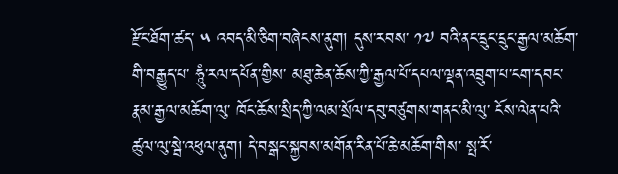རྫོང་ཐོག་ཚད་ ༥ འབད་མི་ཅིག་བཞེངས་ནུག། དུས་རབས་ ༡༧ བའི་ནང་དྲུང་དྲུང་རྒྱལ་མཆོག་གི་བརྒྱུད་པ་ ཧཱུཾ་རལ་དཔོན་གྱིས་ མཐུ་ཆེན་ཆོས་ཀྱི་རྒྱལ་པོ་དཔལ་ལྡན་འབྲུག་པ་ངག་དབང་རྣམ་རྒྱལ་མཆོག་ལུ་ ཁོང་ཆོས་སྲིད་ཀྱི་ལམ་སྲོལ་དབུ་བཙུགས་གནང་མི་ལུ་ ངོས་ལེན་པའི་ཚུལ་ལུ་སྦེ་འཕུལ་ནུག། དེ་བསྒང་སྐྱབས་མགོན་རིན་པོ་ཆེ་མཆོག་གིས་ སྤ་རོ་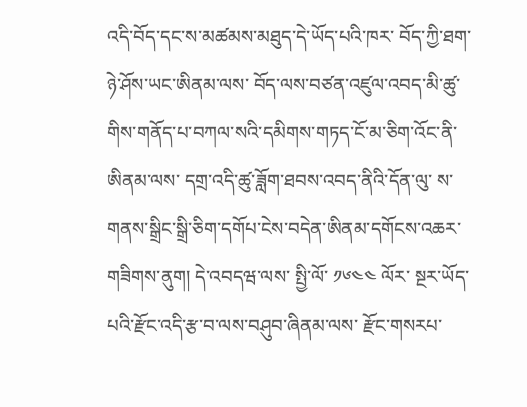འདི་བོད་དང་ས་མཚམས་མཐུད་དེ་ཡོད་པའི་ཁར་ བོད་ཀྱི་ཐག་ཉེ་ཤོས་ཡང་ཨིནམ་ལས་ བོད་ལས་བཙན་འཛུལ་འབད་མི་ཚུ་གིས་གནོད་པ་བཀལ་སའི་དམིགས་གཏད་ངོ་མ་ཅིག་འོང་ནི་ཨིནམ་ལས་ དགྲ་འདི་ཚུ་ཟློག་ཐབས་འབད་ནིའི་དོན་ལུ་ ས་གནས་སྒྲིང་སྒྲི་ཅིག་དགོཔ་ངེས་བདེན་ཨིནམ་དགོངས་འཆར་གཟིགས་ནུག། དེ་འབདཝ་ལས་ སྤྱི་ལོ་ ༡༦༤༤ ལོར་ སྔར་ཡོད་པའི་རྫོང་འདི་རྩ་བ་ལས་བཤུབ་ཞིནམ་ལས་ རྫོང་གསརཔ་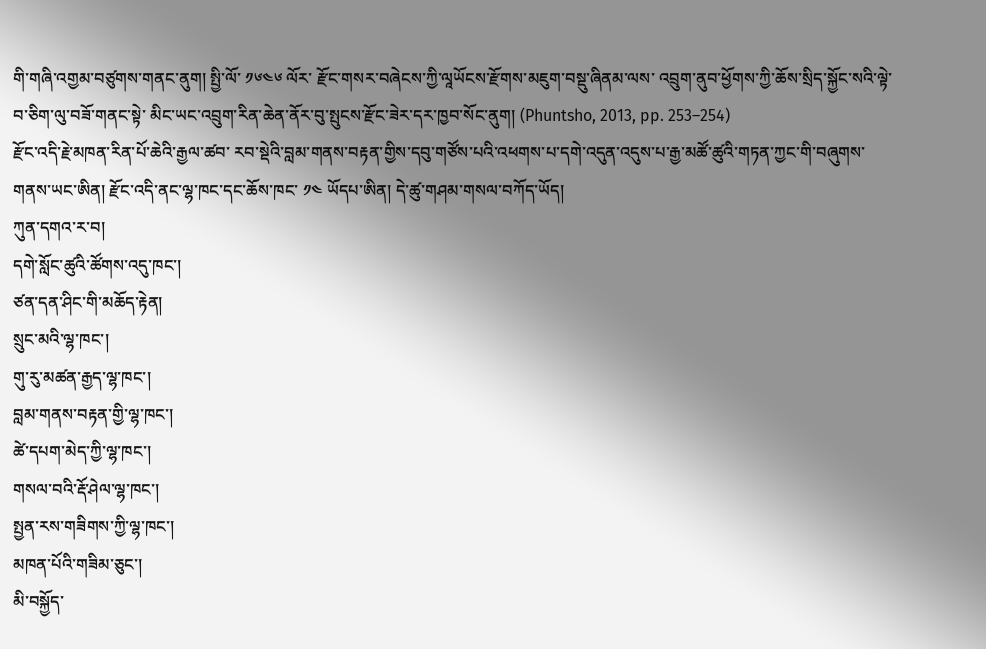གི་གཞི་འགྱམ་བཙུགས་གནང་ནུག། སྤྱི་ལོ་ ༡༦༤༦ ལོར་ རྫོང་གསར་བཞེངས་ཀྱི་ལཱཡོངས་རྫོགས་མཇུག་བསྡུ་ཞིནམ་ལས་ འབྲུག་ནུབ་ཕྱོགས་ཀྱི་ཆོས་སྲིད་སྐྱོང་སའི་ལྟེ་བ་ཅིག་ལུ་བཟོ་གནང་སྟེ་ མིང་ཡང་འབྲུག་རིན་ཆེན་ནོར་བུ་སྤུངས་རྫོང་ཟེར་དར་ཁྱབ་སོང་ནུག། (Phuntsho, 2013, pp. 253–254)
རྫོང་འདི་རྗེ་མཁན་རིན་པོ་ཆེའི་རྒྱལ་ཚབ་ རབ་སྡེའི་བླམ་གནས་བརྟན་གྱིས་དབུ་གཙོས་པའི་འཕགས་པ་དགེ་འདུན་འདུས་པ་རྒྱ་མཚོ་ཚུའི་གཏན་ཀྱང་གི་བཞུགས་གནས་ཡང་ཨིན། རྫོང་འདི་ནང་ལྷ་ཁང་དང་ཆོས་ཁང་ ༡༤ ཡོདཔ་ཨིན། དེ་ཚུ་གཤམ་གསལ་བཀོད་ཡོད།
ཀུན་དགའ་ར་བ།
དགེ་སློང་ཚུའི་ཚོགས་འདུ་ཁང་།
ཙན་དན་ཤིང་གི་མཆོད་རྟེན།
སྲུང་མའི་ལྷ་ཁང་།
གུ་རུ་མཚན་རྒྱད་ལྷ་ཁང་།
བླམ་གནས་བརྟན་གྱི་ལྷ་ཁང་།
ཚེ་དཔག་མེད་ཀྱི་ལྷ་ཁང་།
གསལ་བའི་རྡོ་ཤེལ་ལྷ་ཁང་།
སྤྱན་རས་གཟིགས་ཀྱི་ལྷ་ཁང་།
མཁན་པོའི་གཟིམ་ཅུང་།
མི་བསྐྱོད་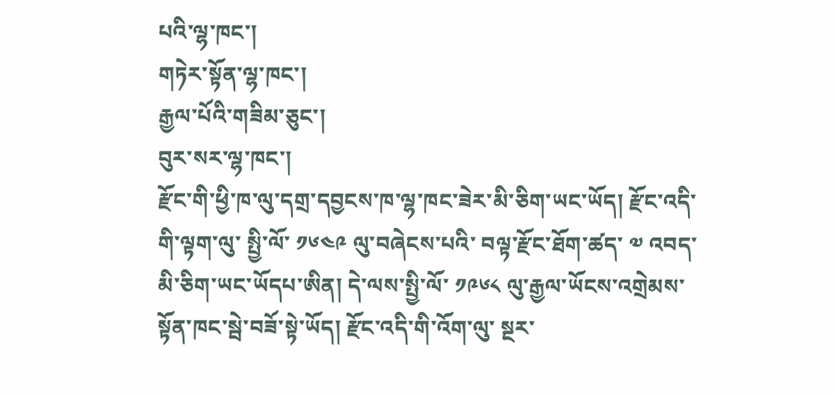པའི་ལྷ་ཁང་།
གཏེར་སྟོན་ལྷ་ཁང་།
རྒྱལ་པོའི་གཟིམ་ཅུང་།
བུར་སར་ལྷ་ཁང་།
རྫོང་གི་ཕྱི་ཁ་ལུ་དགྲ་དབྱངས་ཁ་ལྷ་ཁང་ཟེར་མི་ཅིག་ཡང་ཡོད། རྫོང་འདི་གི་ལྟག་ལུ་ སྤྱི་ལོ་ ༡༦༤༩ ལུ་བཞེངས་པའི་ བལྟ་རྫོང་ཐོག་ཚད་ ༧ འབད་མི་ཅིག་ཡང་ཡོདཔ་ཨིན། དེ་ལས་སྤྱི་ལོ་ ༡༩༦༨ ལུ་རྒྱལ་ཡོངས་འགྲེམས་སྟོན་ཁང་སྦེ་བཟོ་སྟེ་ཡོད། རྫོང་འདི་གི་འོག་ལུ་ སྔར་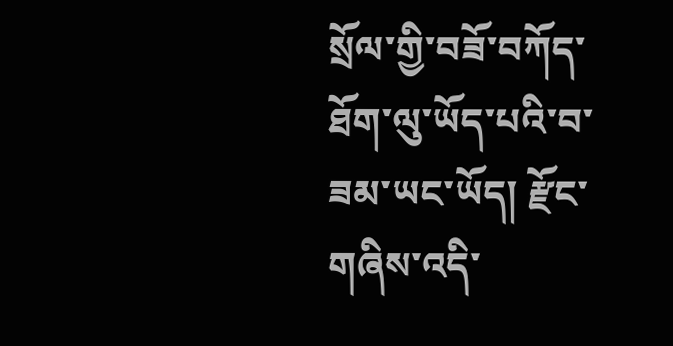སྲོལ་གྱི་བཟོ་བཀོད་ཐོག་ལུ་ཡོད་པའི་བ་ཟམ་ཡང་ཡོད། རྫོང་གཞིས་འདི་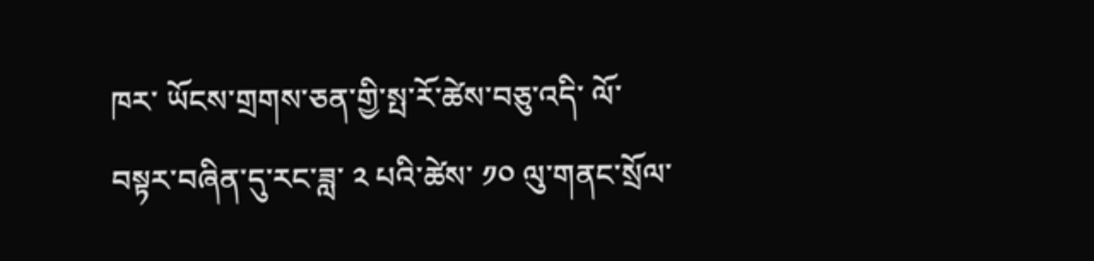ཁར་ ཡོངས་གྲགས་ཅན་གྱི་སྤ་རོ་ཚེས་བཅུ་འདི་ ལོ་བསྟར་བཞིན་དུ་རང་ཟླ་ ༢ པའི་ཚེས་ ༡༠ ལུ་གནང་སྲོལ་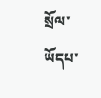སྲོལ་ཡོདཔ་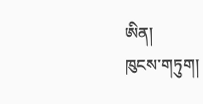ཨིན།
ཁུངས་གཏུག།